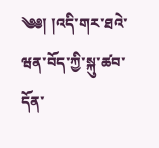༄༅། །འདི་གར་ཐའེ་ཝན་བོད་ཀྱི་སྐུ་ཚབ་དོན་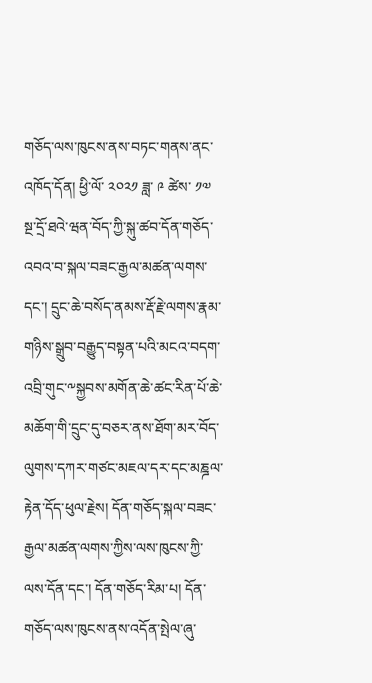གཅོད་ལས་ཁུངས་ནས་བཏང་གནས་ནང་འཁོད་དོན། ཕྱི་ལོ་ ༢༠༢༡ ཟླ་ ༩ ཚེས་ ༡༧ སྔ་དྲོ་ཐའེ་ཝན་བོད་ཀྱི་སྐུ་ཚབ་དོན་གཅོད་འབའ་བ་སྐལ་བཟང་རྒྱལ་མཚན་ལགས་དང་། དྲུང་ཆེ་བསོད་ནམས་རྡོ་རྗེ་ལགས་རྣམ་གཉིས་སྒྲུབ་བརྒྱུད་བསྟན་པའི་མངའ་བདག་འབྲི་གུང་༸སྐྱབས་མགོན་ཆེ་ཚང་རིན་པོ་ཆེ་མཆོག་གི་དྲུང་དུ་བཅར་ནས་ཐོག་མར་བོད་ལུགས་དཀར་གཙང་མཇལ་དར་དང་མཎྜལ་རྟེན་དོད་ཕུལ་རྗེས། དོན་གཅོད་སྐལ་བཟང་རྒྱལ་མཚན་ལགས་ཀྱིས་ལས་ཁུངས་ཀྱི་ལས་དོན་དང་། དོན་གཅོད་རིམ་པ། དོན་གཅོད་ལས་ཁུངས་ནས་འདོན་སྤེལ་ཞུ་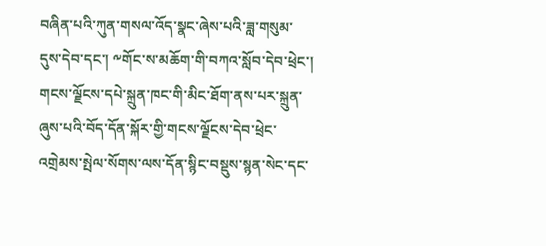བཞིན་པའི་ཀུན་གསལ་འོད་སྣང་ཞེས་པའི་ཟླ་གསུམ་དུས་དེབ་དང་། ༸གོང་ས་མཆོག་གི་བཀའ་སློབ་དེབ་ཕྲེང་། གངས་ལྗོངས་དཔེ་སྐྲུན་ཁང་གི་མིང་ཐོག་ནས་པར་སྐྲུན་ཞུས་པའི་བོད་དོན་སྐོར་གྱི་གངས་ལྗོངས་དེབ་ཕྲེང་འགྲེམས་སྤེལ་སོགས་ལས་དོན་སྙིང་བསྡུས་སྙན་སེང་དང་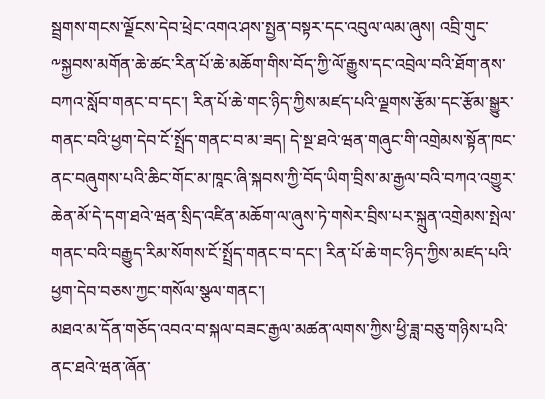སྦྲགས་གངས་ལྗོངས་དེབ་ཕྲེང་འགའ་ཤས་སྤྱན་བསྟར་དང་འབུལ་ལམ་ཞུས། འབྲི་གུང་༸སྐྱབས་མགོན་ཆེ་ཚང་རིན་པོ་ཆེ་མཆོག་གིས་བོད་ཀྱི་ལོ་རྒྱུས་དང་འབྲེལ་བའི་ཐོག་ནས་བཀའ་སློབ་གནང་བ་དང་། རིན་པོ་ཆེ་གང་ཉིད་ཀྱིས་མཛད་པའི་ལྗགས་རྩོམ་དང་རྩོམ་སྒྱུར་གནང་བའི་ཕྱག་དེབ་ངོ་སྤྲོད་གནང་བ་མ་ཟད། དེ་སྔ་ཐའེ་ཝན་གཞུང་གི་འགྲེམས་སྟོན་ཁང་ནང་བཞུགས་པའི་ཆིང་གོང་མ་ཁཱང་ཞི་སྐབས་ཀྱི་བོད་ཡིག་བྲིས་མ་རྒྱལ་བའི་བཀའ་འགྱུར་ཆེན་མོ་དེ་དག་ཐའེ་ཝན་སྲིད་འཛིན་མཆོག་ལ་ཞུས་ཏེ་གསེར་བྲིས་པར་སྐྲུན་འགྲེམས་སྤེལ་གནང་བའི་བརྒྱུད་རིམ་སོགས་ངོ་སྤྲོད་གནང་བ་དང་། རིན་པོ་ཆེ་གང་ཉིད་ཀྱིས་མཛད་པའི་ཕྱག་དེབ་བཅས་ཀྱང་གསོལ་སྩལ་གནང་།
མཐའ་མ་དོན་གཅོད་འབའ་བ་སྐལ་བཟང་རྒྱལ་མཚན་ལགས་ཀྱིས་ཕྱི་ཟླ་བཅུ་གཉིས་པའི་ནང་ཐའེ་ཝན་ཞོན་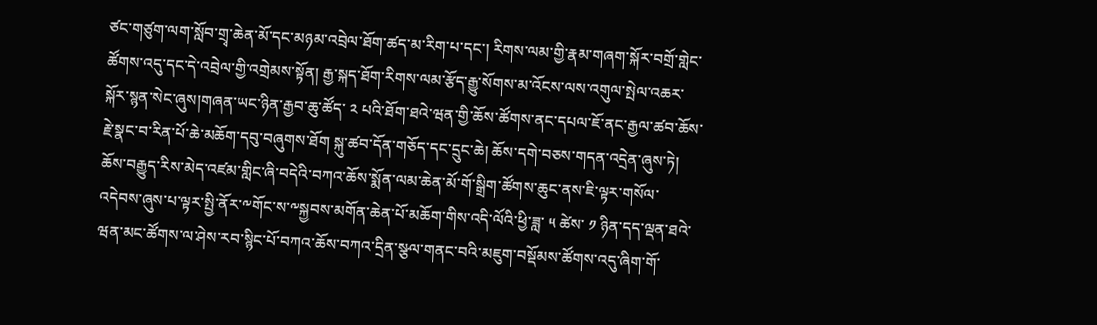ཙང་གཙུག་ལག་སློབ་གྲྭ་ཆེན་མོ་དང་མཉམ་འབྲེལ་ཐོག་ཚད་མ་རིག་པ་དང་། རིགས་ལམ་གྱི་རྣམ་གཞག་སྐོར་བགྲོ་གླེང་ཚོགས་འདུ་དང་དེ་འབྲེལ་གྱི་འགྲེམས་སྟོན། རྒྱ་སྐད་ཐོག་རིགས་ལམ་རྩོད་རྒྱུ་སོགས་མ་འོངས་ལས་འགུལ་སྤེལ་འཆར་སྐོར་སྙན་སེང་ཞུས།གཞན་ཡང་ཉིན་རྒྱབ་ཆུ་ཚོད་ ༢ པའི་ཐོག་ཐའེ་ཝན་གྱི་ཆོས་ཚོགས་ནང་དཔལ་ཇོ་ནང་རྒྱལ་ཚབ་ཆོས་རྗེ་སྣང་བ་རིན་པོ་ཆེ་མཆོག་དབུ་བཞུགས་ཐོག སྐུ་ཚབ་དོན་གཅོད་དང་དྲུང་ཆེ། ཆོས་དགེ་བཅས་གདན་འདྲེན་ཞུས་ཏེ། ཆོས་བརྒྱུད་རིས་མེད་འཛམ་གླིང་ཞི་བདེའི་བཀའ་ཆོས་སྨོན་ལམ་ཆེན་མོ་གོ་སྒྲིག་ཚོགས་ཆུང་ནས་ཇི་ལྟར་གསོལ་འདེབས་ཞུས་པ་ལྟར་སྤྱི་ནོར་༸གོང་ས་༸སྐྱབས་མགོན་ཆེན་པོ་མཆོག་གིས་འདི་ལོའི་ཕྱི་ཟླ་ ༥ ཚེས་ ༡ ཉིན་དད་ལྡན་ཐའེ་ཝན་མང་ཚོགས་ལ་ཤེས་རབ་སྙིང་པོ་བཀའ་ཆོས་བཀའ་དྲིན་སྩལ་གནང་བའི་མཇུག་བསྡོམས་ཚོགས་འདུ་ཞིག་གོ་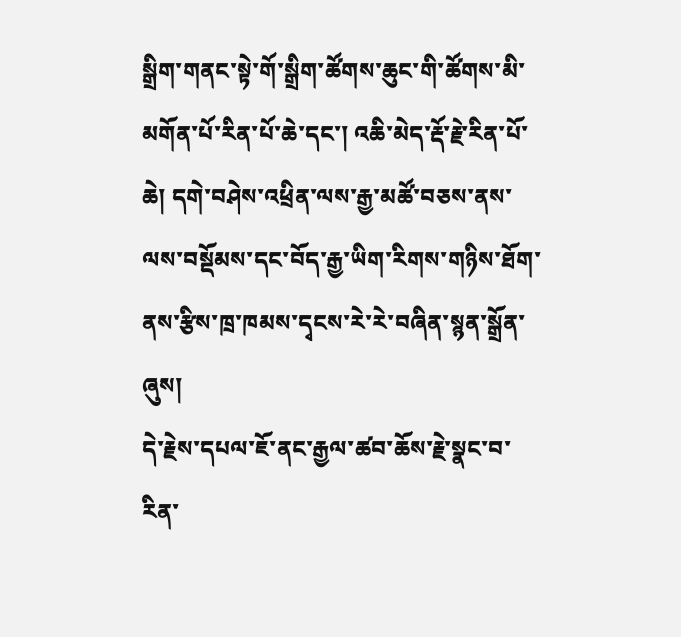སྒྲིག་གནང་སྟེ་གོ་སྒྲིག་ཚོགས་ཆུང་གི་ཚོགས་མི་མགོན་པོ་རིན་པོ་ཆེ་དང་། འཆི་མེད་རྡོ་རྗེ་རིན་པོ་ཆེ། དགེ་བཤེས་འཕྲིན་ལས་རྒྱ་མཚོ་བཅས་ནས་ལས་བསྡོམས་དང་བོད་རྒྱ་ཡིག་རིགས་གཉིས་ཐོག་ནས་རྩིས་ཁྲ་ཁམས་དྭངས་རེ་རེ་བཞིན་སྙན་སྒྲོན་ཞུས།
དེ་རྗེས་དཔལ་ཇོ་ནང་རྒྱལ་ཚབ་ཆོས་རྗེ་སྣང་བ་རིན་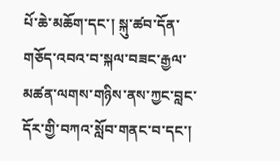པོ་ཆེ་མཆོག་དང་། སྐུ་ཚབ་དོན་གཅོད་འབའ་བ་སྐལ་བཟང་རྒྱལ་མཚན་ལགས་གཉིས་ནས་ཀྱང་བླང་དོར་གྱི་བཀའ་སློབ་གནང་བ་དང་།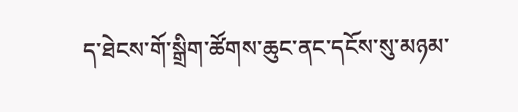ད་ཐེངས་གོ་སྒྲིག་ཚོགས་ཆུང་ནང་དངོས་སུ་མཉམ་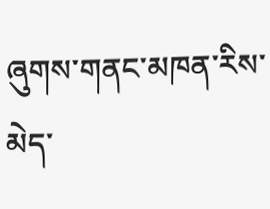ཞུགས་གནང་མཁན་རིས་མེད་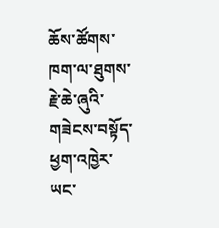ཆོས་ཚོགས་ཁག་ལ་ཐུགས་རྗེ་ཆེ་ཞུའི་གཟེངས་བསྟོད་ཕྱག་འཁྱེར་ཡང་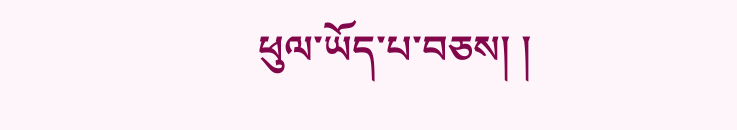ཕུལ་ཡོད་པ་བཅས། །